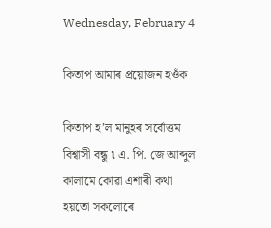Wednesday, February 4

কিতাপ আমাৰ প্ৰয়োজন হওঁক

কিতাপ হ’ল মানুহৰ সৰ্বোত্তম বিশ্বাসী বন্ধু ৷ এ. পি. জে আব্দুল কালামে কোৱা এশাৰী কথা হয়তো সকলোৰে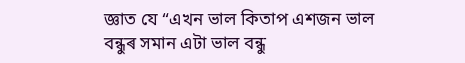জ্ঞাত যে “এখন ভাল কিতাপ এশজন ভাল বন্ধুৰ সমান এটা ভাল বন্ধু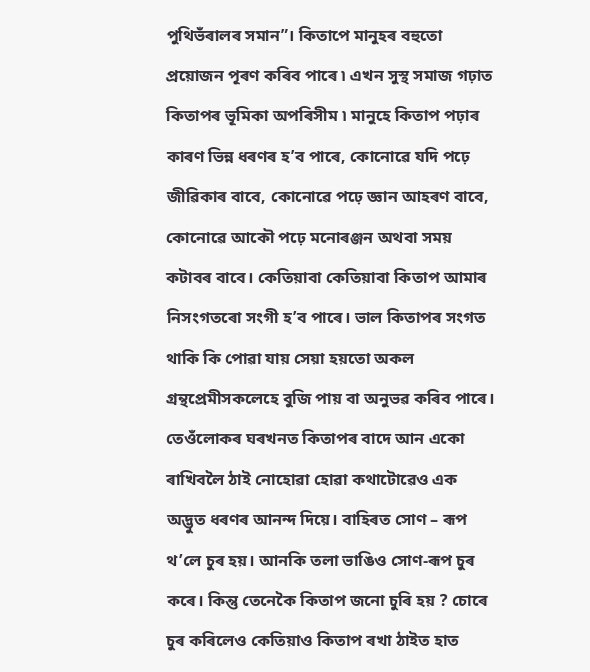পুথিভঁৰালৰ সমান”। কিতাপে মানুহৰ বহুতো প্ৰয়োজন পূৰণ কৰিব পাৰে ৷ এখন সুস্থ সমাজ গঢ়াত কিতাপৰ ভূমিকা অপৰিসীম ৷ মানুহে কিতাপ পঢ়াৰ কাৰণ ভিন্ন ধৰণৰ হ’ব পাৰে, কোনোৱে যদি পঢ়ে জীৱিকাৰ বাবে, কোনোৱে পঢ়ে জ্ঞান আহৰণ বাবে, কোনোৱে আকৌ পঢ়ে মনোৰঞ্জন অথবা সময় কটাবৰ বাবে। কেতিয়াবা কেতিয়াবা কিতাপ আমাৰ নিসংগতৰো সংগী হ’ব পাৰে। ভাল কিতাপৰ সংগত থাকি কি পোৱা যায় সেয়া হয়তো অকল গ্ৰন্থপ্ৰেমীসকলেহে বুজি পায় বা অনুভৱ কৰিব পাৰে। তেওঁলোকৰ ঘৰখনত কিতাপৰ বাদে আন একো ৰাখিবলৈ ঠাই নোহোৱা হোৱা কথাটোৱেও এক অদ্ভুত ধৰণৰ আনন্দ দিয়ে। বাহিৰত সোণ – ৰূপ থ’লে চুৰ হয়। আনকি তলা ভাঙিও সোণ-ৰূপ চুৰ কৰে। কিন্তু তেনেকৈ কিতাপ জনো চুৰি হয় ? চোৰে চুৰ কৰিলেও কেতিয়াও কিতাপ ৰখা ঠাইত হাত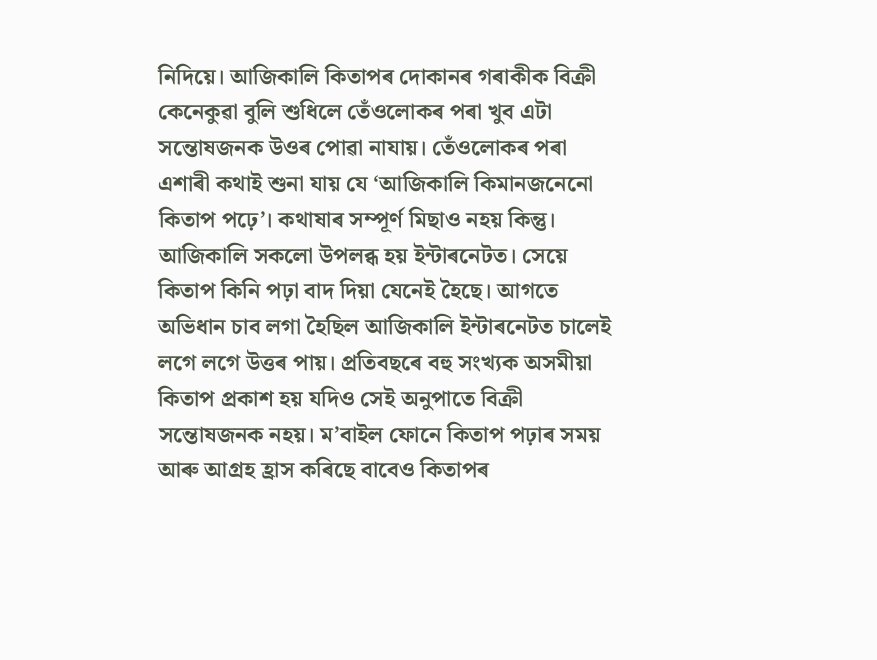নিদিয়ে। আজিকালি কিতাপৰ দোকানৰ গৰাকীক বিক্রী কেনেকুৱা বুলি শুধিলে তেঁওলোকৰ পৰা খুব এটা সন্তোষজনক উওৰ পোৱা নাযায়। তেঁওলোকৰ পৰা এশাৰী কথাই শুনা যায় যে ‘আজিকালি কিমানজনেনো কিতাপ পঢ়ে’। কথাষাৰ সম্পূৰ্ণ মিছাও নহয় কিন্তু। আজিকালি সকলো উপলব্ধ হয় ইন্টাৰনেটত। সেয়ে কিতাপ কিনি পঢ়া বাদ দিয়া যেনেই হৈছে। আগতে অভিধান চাব লগা হৈছিল আজিকালি ইন্টাৰনেটত চালেই লগে লগে উত্তৰ পায়। প্ৰতিবছৰে বহু সংখ্যক অসমীয়া কিতাপ প্ৰকাশ হয় যদিও সেই অনুপাতে বিক্ৰী সন্তোষজনক নহয়। ম’বাইল ফোনে কিতাপ পঢ়াৰ সময় আৰু আগ্ৰহ হ্ৰাস কৰিছে বাবেও কিতাপৰ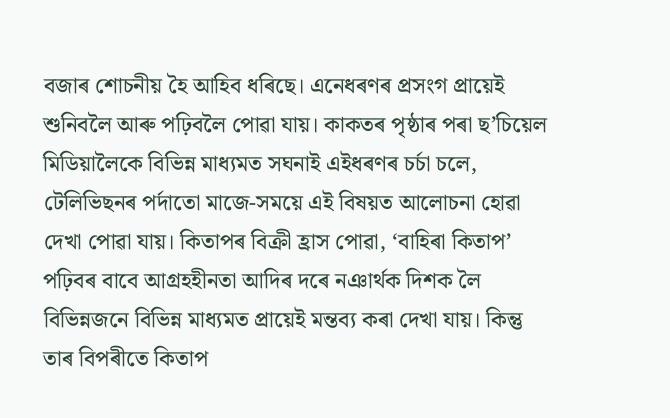বজাৰ শোচনীয় হৈ আহিব ধৰিছে। এনেধৰণৰ প্ৰসংগ প্ৰায়েই শুনিবলৈ আৰু পঢ়িবলৈ পোৱা যায়। কাকতৰ পৃষ্ঠাৰ পৰা ছ’চিয়েল মিডিয়ালৈকে বিভিন্ন মাধ্যমত সঘনাই এইধৰণৰ চৰ্চা চলে, টেলিভিছনৰ পৰ্দাতো মাজে-সময়ে এই বিষয়ত আলোচনা হোৱা দেখা পোৱা যায়। কিতাপৰ বিক্ৰী হ্ৰাস পোৱা, ‘বাহিৰা কিতাপ’ পঢ়িবৰ বাবে আগ্ৰহহীনতা আদিৰ দৰে নঞাৰ্থক দিশক লৈ বিভিন্নজনে বিভিন্ন মাধ্যমত প্ৰায়েই মন্তব্য কৰা দেখা যায়। কিন্তু তাৰ বিপৰীতে কিতাপ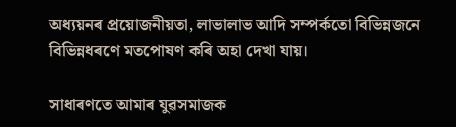অধ্যয়নৰ প্ৰয়োজনীয়তা, লাভালাভ আদি সম্পৰ্কতো বিভিন্নজনে বিভিন্নধৰণে মতপোষণ কৰি অহা দেখা যায়।

সাধাৰণতে আমাৰ যুৱসমাজক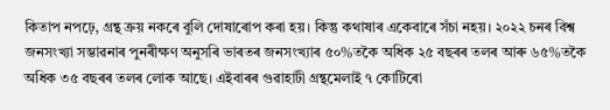কিতাপ নপঢ়ে, গ্রন্থ ক্রয় নকৰে বুলি দোষাৰোপ কৰা হয়। কিন্তু কথাষাৰ একেবাৰে সঁচা নহয়। ২০২২ চনৰ বিশ্ব জনসংখ্যা সম্ভাৱনাৰ পুনৰীক্ষণ অনুসৰি ভাৰতৰ জনসংখ্যাৰ ৫০%তকৈ অধিক ২৫ বছৰৰ তলৰ আৰু ৬৫%তকৈ অধিক ৩৫ বছৰৰ তলৰ লোক আছে। এইবাৰৰ গুৱাহাটী গ্ৰন্থমেলাই ৭ কোটিৰো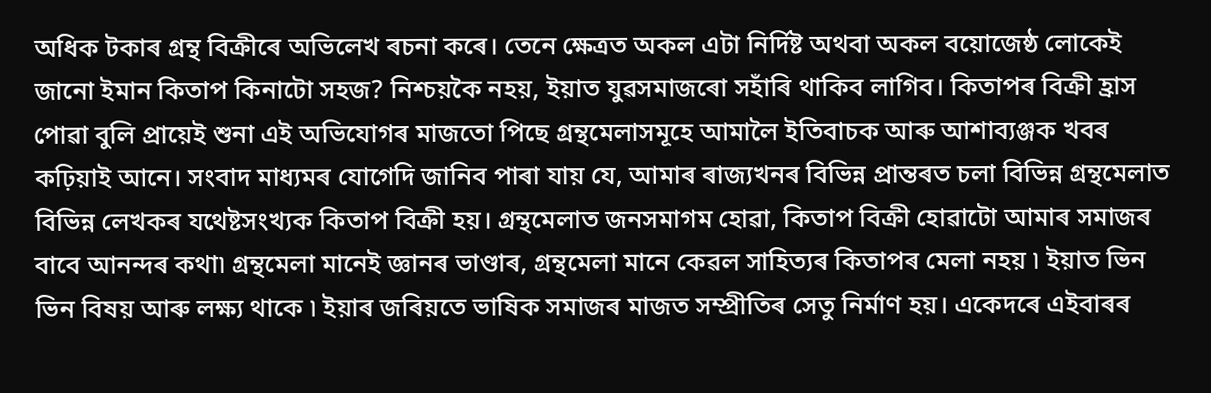অধিক টকাৰ গ্ৰন্থ বিক্ৰীৰে অভিলেখ ৰচনা কৰে। তেনে ক্ষেত্ৰত অকল এটা নিৰ্দিষ্ট অথবা অকল বয়োজেষ্ঠ লোকেই জানো ইমান কিতাপ কিনাটো সহজ? নিশ্চয়কৈ নহয়, ইয়াত যুৱসমাজৰো সহাঁৰি থাকিব লাগিব। কিতাপৰ বিক্ৰী হ্ৰাস পোৱা বুলি প্ৰায়েই শুনা এই অভিযোগৰ মাজতো পিছে গ্ৰন্থমেলাসমূহে আমালৈ ইতিবাচক আৰু আশাব্যঞ্জক খবৰ কঢ়িয়াই আনে। সংবাদ মাধ্যমৰ যোগেদি জানিব পাৰা যায় যে, আমাৰ ৰাজ্যখনৰ বিভিন্ন প্ৰান্তৰত চলা বিভিন্ন গ্ৰন্থমেলাত বিভিন্ন লেখকৰ যথেষ্টসংখ্যক কিতাপ বিক্ৰী হয়। গ্ৰন্থমেলাত জনসমাগম হোৱা, কিতাপ বিক্ৰী হোৱাটো আমাৰ সমাজৰ বাবে আনন্দৰ কথা৷ গ্ৰন্থমেলা মানেই জ্ঞানৰ ভাণ্ডাৰ, গ্ৰন্থমেলা মানে কেৱল সাহিত্যৰ কিতাপৰ মেলা নহয় ৷ ইয়াত ভিন ভিন বিষয় আৰু লক্ষ্য থাকে ৷ ইয়াৰ জৰিয়তে ভাষিক সমাজৰ মাজত সম্প্ৰীতিৰ সেতু নিৰ্মাণ হয়। একেদৰে এইবাৰৰ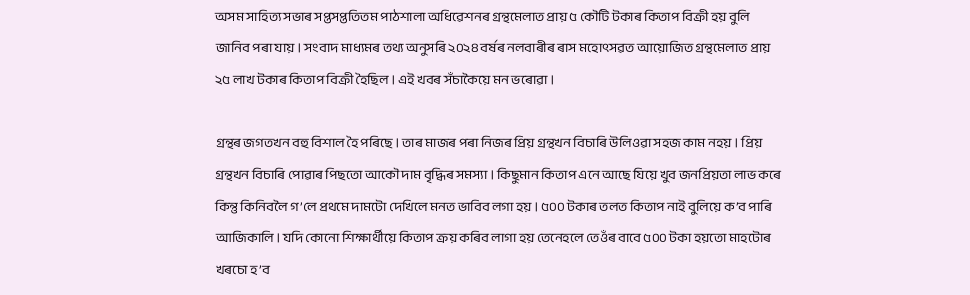অসম সাহিত্য সভাৰ সপ্তসপ্ততিতম পাঠশালা অধিৱেশনৰ গ্ৰন্থমেলাত প্ৰায় ৫ কৌটি টকাৰ কিতাপ বিক্ৰী হয় বুলি জানিব পৰা যায়। সংবাদ মাধ্যমৰ তথ্য অনুসৰি ২০২৪ বৰ্ষৰ নলবাৰীৰ ৰাস মহোৎসৱত আয়োজিত গ্ৰন্থমেলাত প্ৰায় ২৫ লাখ টকাৰ কিতাপ বিক্ৰী হৈছিল। এই খবৰ সঁচাকৈয়ে মন ভৰোৱা।

গ্ৰন্থৰ জগতখন বহু বিশাল হৈ পৰিছে। তাৰ মাজৰ পৰা নিজৰ প্ৰিয় গ্ৰন্থখন বিচাৰি উলিওৱা সহজ কাম নহয়। প্ৰিয় গ্ৰন্থখন বিচাৰি পোৱাৰ পিছতো আকৌ দাম বৃদ্ধিৰ সমস্যা । কিছুমান কিতাপ এনে আছে যিয়ে খুব জনপ্রিয়তা লাভ কৰে কিন্তু কিনিবলৈ গ’লে প্রথমে দামটো দেখিলে মনত ভাবিব লগা হয়। ৫০০ টকাৰ তলত কিতাপ নাই বুলিয়ে ক’ব পাৰি আজিকালি। যদি কোনো শিক্ষাৰ্থীয়ে কিতাপ ক্ৰয় কৰিব লাগা হয় তেনেহলে তেওঁৰ বাবে ৫০০ টকা হয়তো মাহটোৰ খৰচো হ’ব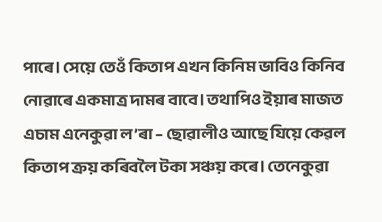পাৰে। সেয়ে তেওঁ কিতাপ এখন কিনিম ভাবিও কিনিব নোৱাৰে একমাত্র দামৰ বাবে। তথাপিও ইয়াৰ মাজত এচাম এনেকুৱা ল’ৰা – ছোৱালীও আছে যিয়ে কেৱল কিতাপ ক্ৰয় কৰিবলৈ টকা সঞ্চয় কৰে। তেনেকুৱা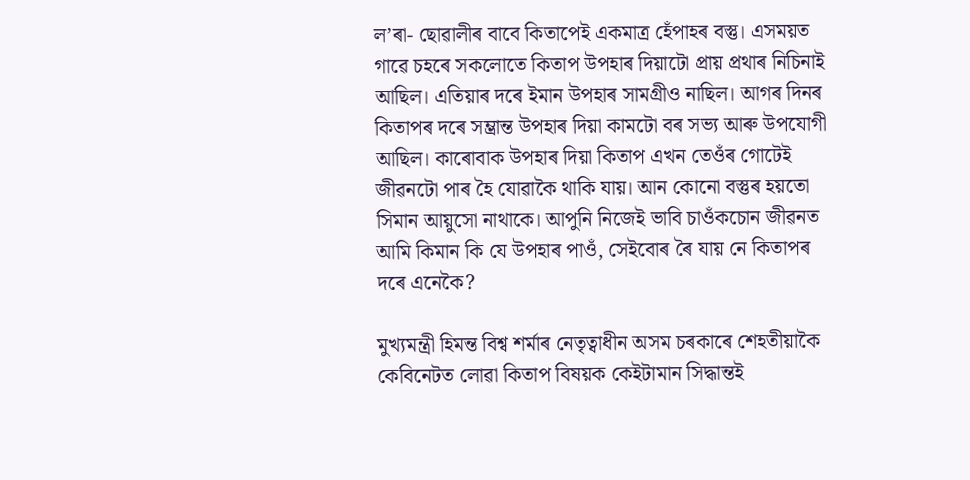ল’ৰা- ছোৱালীৰ বাবে কিতাপেই একমাত্ৰ হেঁপাহৰ বস্তু। এসময়ত গাৱে চহৰে সকলোতে কিতাপ উপহাৰ দিয়াটো প্রায় প্ৰথাৰ নিচিনাই আছিল। এতিয়াৰ দৰে ইমান উপহাৰ সামগ্ৰীও নাছিল। আগৰ দিনৰ কিতাপৰ দৰে সম্ভ্রান্ত উপহাৰ দিয়া কামটো বৰ সভ্য আৰু উপযোগী আছিল। কাৰোবাক উপহাৰ দিয়া কিতাপ এখন তেওঁৰ গোটেই জীৱনটো পাৰ হৈ যোৱাকৈ থাকি যায়। আন কোনো বস্তুৰ হয়তো সিমান আয়ুসো নাথাকে। আপুনি নিজেই ভাবি চাওঁকচোন জীৱনত আমি কিমান কি যে উপহাৰ পাওঁ, সেইবোৰ ৰৈ যায় নে কিতাপৰ দৰে এনেকৈ?

মুখ্যমন্ত্ৰী হিমন্ত বিশ্ব শৰ্মাৰ নেতৃত্বাধীন অসম চৰকাৰে শেহতীয়াকৈ কেবিনেটত লোৱা কিতাপ বিষয়ক কেইটামান সিদ্ধান্তই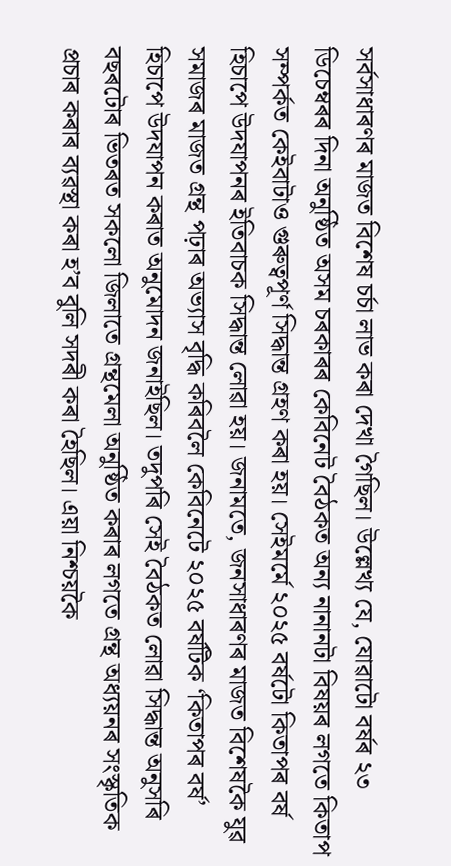সৰ্বসাধাৰণৰ মাজত বিশেষ চৰ্চা লাভ কৰা দেখা গৈছিল। উল্লেখ্য যে, যোৱাটো বৰ্ষৰ ২৩ ডিচেম্বৰৰ দিনা অনুষ্ঠিত অসম চৰকাৰৰ কেবিনেট বৈঠকত অন্য নানানটা বিষয়ৰ লগতে কিতাপ সম্পৰ্কত কেইবাটাও গুৰুত্বপূৰ্ণ সিদ্ধান্ত গ্ৰহণ কৰা হয়। সেইমৰ্মে ২০২৫ বৰ্ষটো কিতাপৰ বৰ্ষ হিচাপে উদযাপনৰ ইতিবাচক সিদ্ধান্ত লোৱা হয়। জনামতে, জনসাধাৰণৰ মাজত বিশেষকৈ যুৱ সমাজৰ মাজত গ্ৰন্থ পঢ়াৰ অভ্যাস বৃদ্ধি কৰিবলৈ কেবিনেটে ২০২৫ বর্ষটিক ‘কিতাপৰ বৰ্ষ’ হিচাপে উদযাপন কৰাত অনুমোদন জনাইছিল। তদুপৰি সেই বৈঠকত লোৱা সিদ্ধান্ত অনুসৰি বছৰটোৰ ভিতৰত সকলো জিলাতে গ্রন্থমেলা অনুষ্ঠিত কৰাৰ লগতে গ্ৰন্থ অধ্যয়নৰ সংস্কৃতিক প্ৰচাৰ কৰাৰ ব্যৱস্থা কৰা হ’ব বুলি সদৰী কৰা হৈছিল। এয়া নিশ্চয়কৈ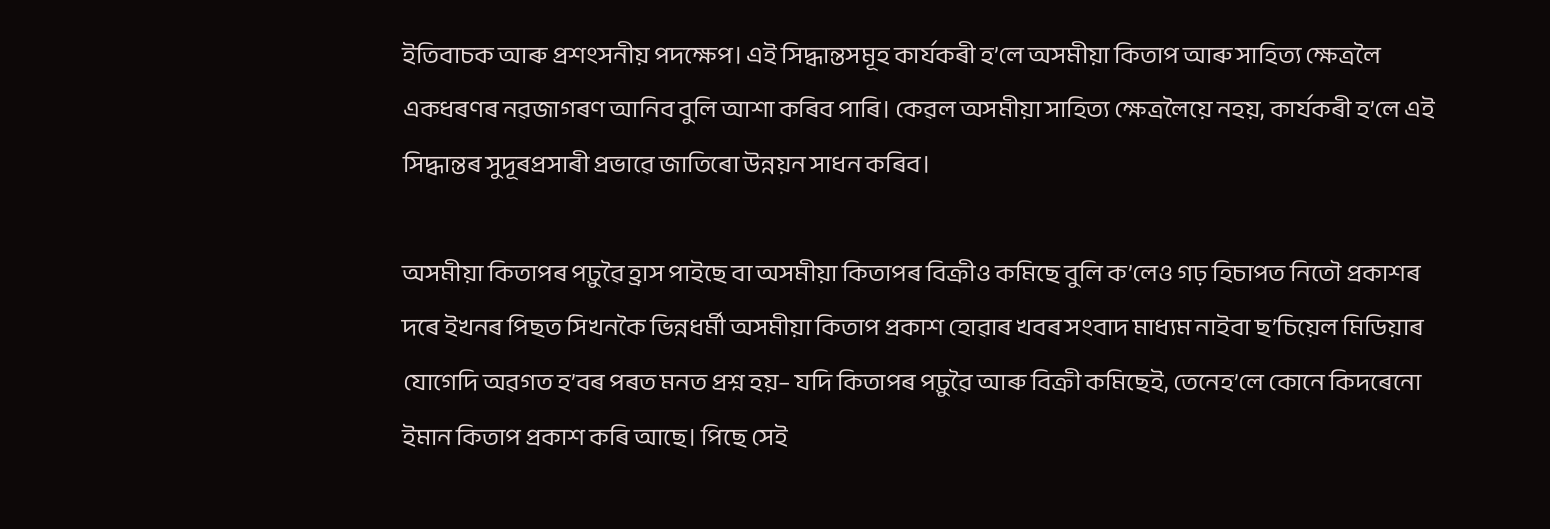ইতিবাচক আৰু প্ৰশংসনীয় পদক্ষেপ। এই সিদ্ধান্তসমূহ কাৰ্যকৰী হ’লে অসমীয়া কিতাপ আৰু সাহিত্য ক্ষেত্ৰলৈ একধৰণৰ নৱজাগৰণ আনিব বুলি আশা কৰিব পাৰি। কেৱল অসমীয়া সাহিত্য ক্ষেত্ৰলৈয়ে নহয়, কাৰ্যকৰী হ’লে এই সিদ্ধান্তৰ সুদূৰপ্ৰসাৰী প্ৰভাৱে জাতিৰো উন্নয়ন সাধন কৰিব।

অসমীয়া কিতাপৰ পঢ়ুৱৈ হ্ৰাস পাইছে বা অসমীয়া কিতাপৰ বিক্ৰীও কমিছে বুলি ক’লেও গঢ় হিচাপত নিতৌ প্ৰকাশৰ দৰে ইখনৰ পিছত সিখনকৈ ভিন্নধৰ্মী অসমীয়া কিতাপ প্ৰকাশ হোৱাৰ খবৰ সংবাদ মাধ্যম নাইবা ছ’চিয়েল মিডিয়াৰ যোগেদি অৱগত হ’বৰ পৰত মনত প্ৰশ্ন হয়– যদি কিতাপৰ পঢ়ুৱৈ আৰু বিক্ৰী কমিছেই, তেনেহ’লে কোনে কিদৰেনো ইমান কিতাপ প্ৰকাশ কৰি আছে। পিছে সেই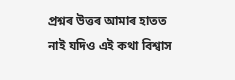প্ৰশ্নৰ উত্তৰ আমাৰ হাতত নাই যদিও এই কথা বিশ্বাস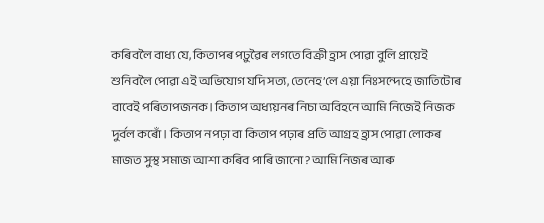কৰিবলৈ বাধ্য যে, কিতাপৰ পঢ়ুৱৈৰ লগতে বিক্ৰী হ্ৰাস পোৱা বুলি প্ৰায়েই শুনিবলৈ পোৱা এই অভিযোগ যদি সত্য, তেনেহ’লে এয়া নিঃসন্দেহে জাতিটোৰ বাবেই পৰিতাপজনক। কিতাপ অধ্যয়নৰ নিচা অবিহনে আমি নিজেই নিজক দুৰ্বল কৰোঁ। কিতাপ নপঢ়া বা কিতাপ পঢ়াৰ প্ৰতি আগ্ৰহ হ্ৰাস পোৱা লোকৰ মাজত সুস্থ সমাজ আশা কৰিব পাৰি জানো? আমি নিজৰ আৰু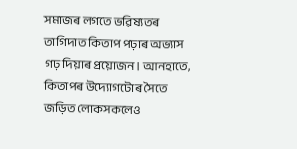সমাজৰ লগতে ভৱিষ্যতৰ তাগিদাত কিতাপ পঢ়াৰ অভ্যাস গঢ় দিয়াৰ প্ৰয়োজন। আনহাতে, কিতাপৰ উদ্যোগটোৰ সৈতে জড়িত লোকসকলেও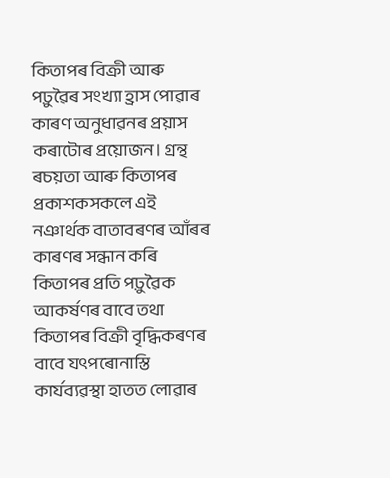কিতাপৰ বিক্ৰী আৰু পঢ়ুৱৈৰ সংখ্যা হ্ৰাস পোৱাৰ কাৰণ অনুধাৱনৰ প্ৰয়াস কৰাটোৰ প্ৰয়োজন। গ্ৰন্থ ৰচয়তা আৰু কিতাপৰ প্ৰকাশকসকলে এই নঞাৰ্থক বাতাবৰণৰ আঁৰৰ কাৰণৰ সন্ধান কৰি কিতাপৰ প্ৰতি পঢ়ুৱৈক আকৰ্ষণৰ বাবে তথা কিতাপৰ বিক্ৰী বৃদ্ধিকৰণৰ বাবে যৎপৰোনাস্তি কাৰ্যব্যৱস্থা হাতত লোৱাৰ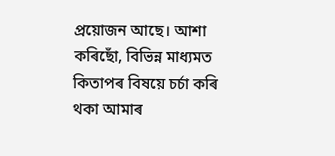প্ৰয়োজন আছে। আশা কৰিছোঁ, বিভিন্ন মাধ্যমত কিতাপৰ বিষয়ে চৰ্চা কৰি থকা আমাৰ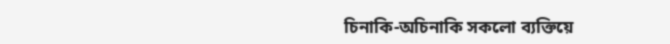চিনাকি-অচিনাকি সকলো ব্যক্তিয়ে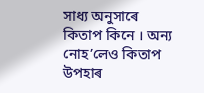সাধ্য অনুসাৰে কিতাপ কিনে । অন্য নোহ’লেও কিতাপ উপহাৰ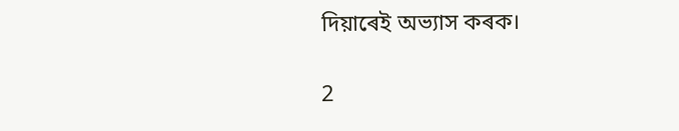দিয়াৰেই অভ্যাস কৰক।

2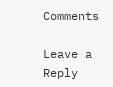Comments

Leave a Reply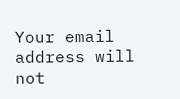Your email address will not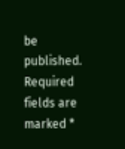be published. Required fields are marked *